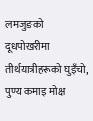लमजुङको दूधपोखरीमा तीर्थयात्रीहरूको घुइँचो, पुण्य कमाइ मोक्ष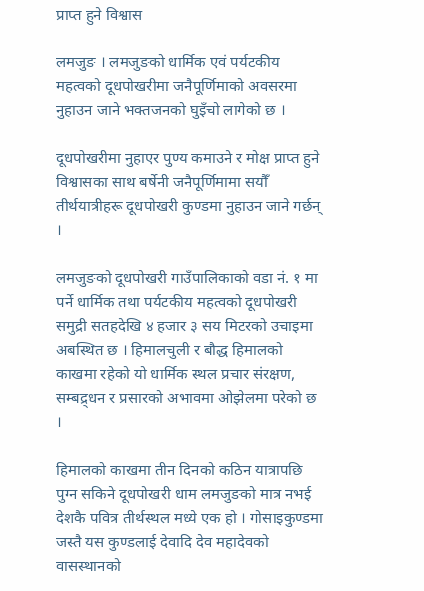प्राप्त हुने विश्वास

लमजुङ । लमजुङको धार्मिक एवं पर्यटकीय महत्वको दूधपोखरीमा जनैपूर्णिमाको अवसरमा नुहाउन जाने भक्तजनको घुइँचो लागेको छ ।

दूधपोखरीमा नुहाएर पुण्य कमाउने र मोक्ष प्राप्त हुने विश्वासका साथ बर्षेनी जनैपूर्णिमामा सयौँ तीर्थयात्रीहरू दूधपोखरी कुण्डमा नुहाउन जाने गर्छन् ।

लमजुङको दूधपोखरी गाउँपालिकाको वडा नं. १ मा पर्ने धार्मिक तथा पर्यटकीय महत्वको दूधपोखरी समुद्री सतहदेखि ४ हजार ३ सय मिटरको उचाइमा अबस्थित छ । हिमालचुली र बौद्ध हिमालको काखमा रहेको यो धार्मिक स्थल प्रचार संरक्षण, सम्बद्र्धन र प्रसारको अभावमा ओझेलमा परेको छ ।

हिमालको काखमा तीन दिनको कठिन यात्रापछि पुग्न सकिने दूधपोखरी धाम लमजुङको मात्र नभई देशकै पवित्र तीर्थस्थल मध्ये एक हो । गोसाइकुण्डमा जस्तै यस कुण्डलाई देवादि देव महादेवको वासस्थानको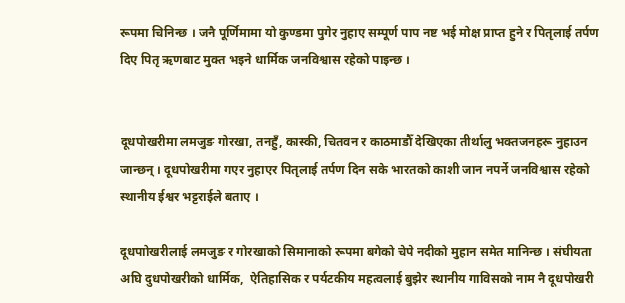रूपमा चिनिन्छ । जनै पूर्णिमामा यो कुण्डमा पुगेर नुहाए सम्पूर्ण पाप नष्ट भई मोक्ष प्राप्त हुने र पितृलाई तर्पण दिए पितृ ऋणबाट मुक्त भइने धार्मिक जनविश्वास रहेको पाइन्छ ।


दूधपोखरीमा लमजुङ गोरखा, तनहुँ, कास्की, चितवन र काठमाडौँ देखिएका तीर्थालु भक्तजनहरू नुहाउन जान्छन् । दूधपोखरीमा गएर नुहाएर पितृलाई तर्पण दिन सके भारतको काशी जान नपर्ने जनविश्वास रहेको स्थानीय ईश्वर भट्टराईले बताए ।

दूधपाोखरीलाई लमजुङ र गोरखाको सिमानाको रूपमा बगेको चेपे नदीको मुहान समेत मानिन्छ । संघीयता अघि दुधपोखरीको धार्मिक,  ऐतिहासिक र पर्यटकीय महत्वलाई बुझेर स्थानीय गाविसको नाम नै दूधपोखरी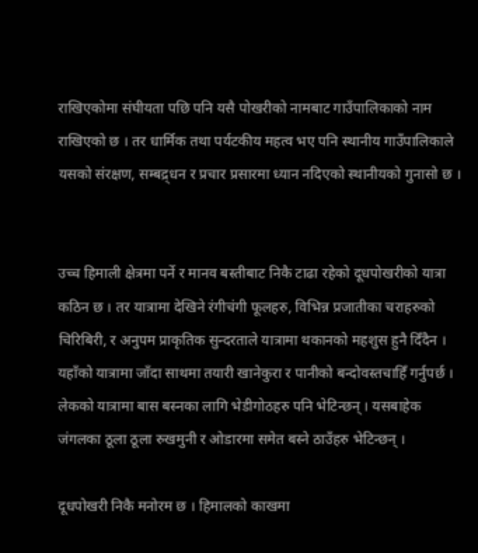राखिएकोमा संघीयता पछि पनि यसै पोखरीको नामबाट गाउँपालिकाको नाम राखिएको छ । तर धार्मिक तथा पर्यटकीय महत्व भए पनि स्थानीय गाउँपालिकाले यसको संरक्षण, सम्बद्र्धन र प्रचार प्रसारमा ध्यान नदिएको स्थानीयको गुनासो छ ।


उच्च हिमाली क्षेत्रमा पर्ने र मानव बस्तीबाट निकै टाढा रहेको दूधपोखरीको यात्रा कठिन छ । तर यात्रामा देखिने रंगीचंगी फूलहरु, विभिन्न प्रजातीका चराहरुको चिरिबिरी, र अनुपम प्राकृतिक सुन्दरताले यात्रामा थकानको महशुस हुनै दिँदैन । यहाँको यात्रामा जाँदा साथमा तयारी खानेकुरा र पानीको बन्दोवस्तचाहिँ गर्नुपर्छ । लेकको यात्रामा बास बस्नका लागि भेडीगोठहरु पनि भेटिन्छन् । यसबाहेक जंगलका ठूला ठूला रुखमुनी र ओडारमा समेत बस्ने ठाउँहरु भेटिन्छन् ।

दूधपोखरी निकै मनोरम छ । हिमालको काखमा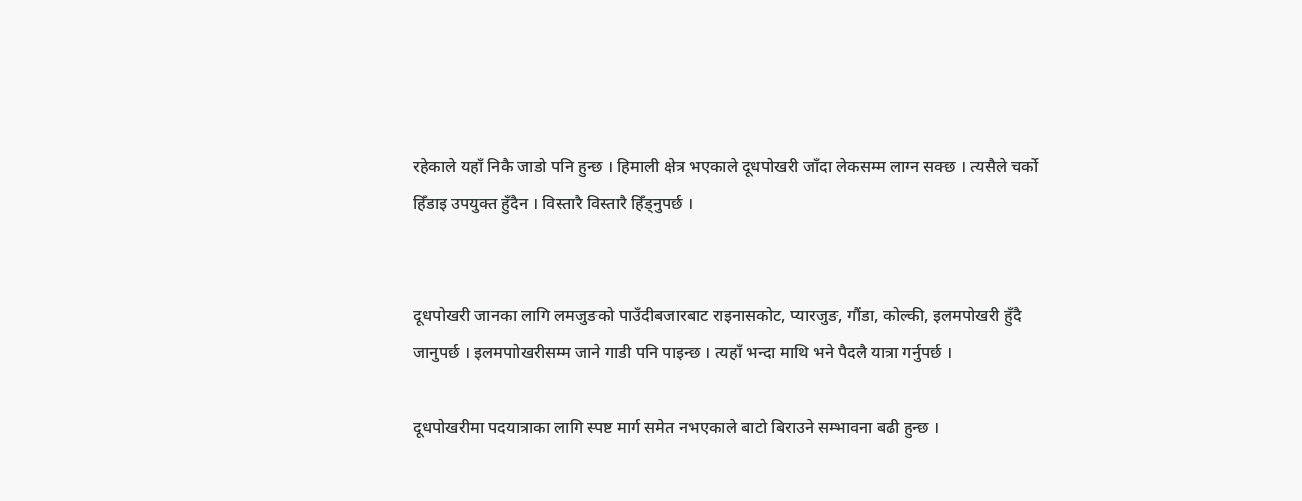रहेकाले यहाँ निकै जाडो पनि हुन्छ । हिमाली क्षेत्र भएकाले दूधपोखरी जाँदा लेकसम्म लाग्न सक्छ । त्यसैले चर्को हिँडाइ उपयुक्त हुँदैन । विस्तारै विस्तारै हिँड्नुपर्छ ।


दूधपोखरी जानका लागि लमजुङको पाउँदीबजारबाट राइनासकोट, प्यारजुङ, गौंडा, कोल्की, इलमपोखरी हुँदै जानुपर्छ । इलमपाोखरीसम्म जाने गाडी पनि पाइन्छ । त्यहाँ भन्दा माथि भने पैदलै यात्रा गर्नुपर्छ ।

दूधपोखरीमा पदयात्राका लागि स्पष्ट मार्ग समेत नभएकाले बाटो बिराउने सम्भावना बढी हुन्छ ।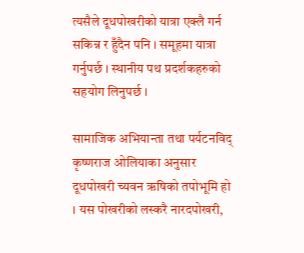त्यसैले दूधपोखरीको यात्रा एक्लै गर्न सकिन्न र हुँदैन पनि । समूहमा यात्रा गर्नुपर्छ । स्थानीय पथ प्रदर्शकहरुको सहयोग लिनुपर्छ ।

सामाजिक अभियान्ता तथा पर्यटनविद् कृष्णराज ओलियाका अनुसार दूधपोखरी च्यवन ऋषिको तपोभूमि हो । यस पोखरीको लस्करै नारदपोखरी,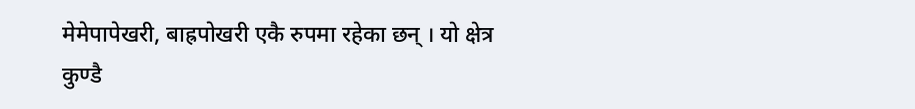मेमेपापेखरी, बाह्रपोखरी एकै रुपमा रहेका छन् । यो क्षेत्र कुण्डै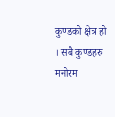कुण्डको क्षेत्र हो । सबै कुण्डहरु मनोरम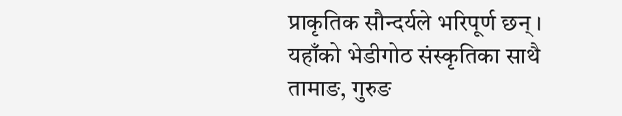प्राकृतिक सौन्दर्यले भरिपूर्ण छन् । यहाँको भेडीगोठ संस्कृतिका साथै तामाङ, गुरुङ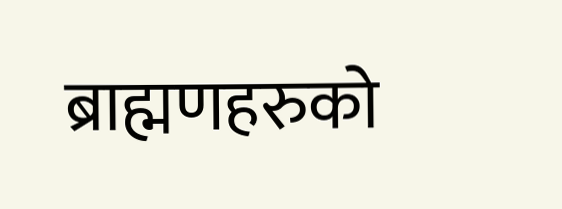ब्राह्मणहरुको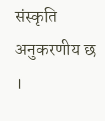संस्कृति अनुकरणीय छ ।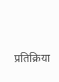प्रतिक्रिया